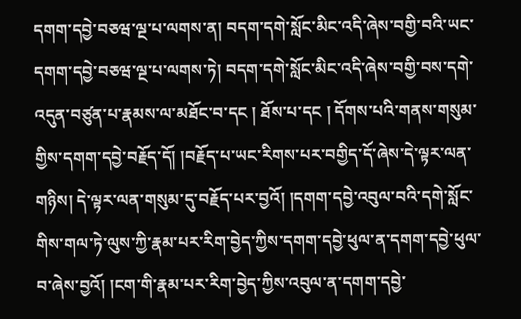དགག་དབྱེ་བཅཝ་ལྔ་པ་ལགས་ན། བདག་དགེ་སློང་མིང་འདི་ཞེས་བགྱི་བའི་ཡང་དགག་དབྱེ་བཅཝ་ལྔ་པ་ལགས་ཏེ། བདག་དགེ་སློང་མིང་འདི་ཞེས་བགྱི་བས་དགེ་འདུན་བཙུན་པ་རྣམས་ལ་མཐོང་བ་དང ། ཐོས་པ་དང ། དོགས་པའི་གནས་གསུམ་གྱིས་དགག་དབྱེ་བརྗོད་དོ། །བརྗོད་པ་ཡང་རིགས་པར་བགྱིད་དོ་ཞེས་དེ་ལྟར་ལན་གཉིས། དེ་ལྟར་ལན་གསུམ་དུ་བརྗོད་པར་བྱའོ། །དགག་དབྱེ་འབུལ་བའི་དགེ་སློང་གིས་གལ་ཏེ་ལུས་ཀྱི་རྣམ་པར་རིག་བྱེད་ཀྱིས་དགག་དབྱེ་ཕུལ་ན་དགག་དབྱེ་ཕུལ་བ་ཞེས་བྱའོ། །ངག་གི་རྣམ་པར་རིག་བྱེད་ཀྱིས་འབུལ་ན་དགག་དབྱེ་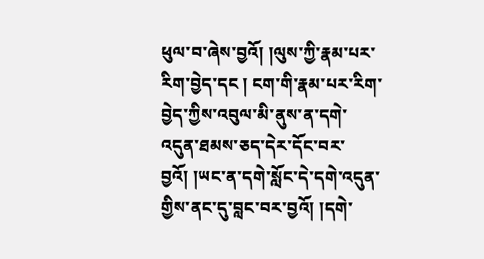ཕུལ་བ་ཞེས་བྱའོ། །ལུས་ཀྱི་རྣམ་པར་རིག་བྱེད་དང ། ངག་གི་རྣམ་པར་རིག་བྱེད་ཀྱིས་འབུལ་མི་ནུས་ན་དགེ་འདུན་ཐམས་ཅད་དེར་དོང་བར་བྱའོ། །ཡང་ན་དགེ་སློང་དེ་དགེ་འདུན་གྱིས་ནང་དུ་བླང་བར་བྱའོ། །དགེ་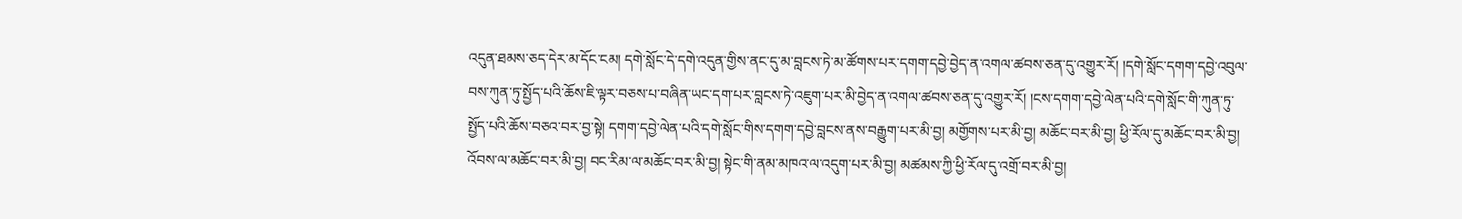འདུན་ཐམས་ཅད་དེར་མ་དོང་ངམ། དགེ་སློང་དེ་དགེ་འདུན་གྱིས་ནང་དུ་མ་བླངས་ཏེ་མ་ཚོགས་པར་དགག་དབྱེ་བྱེད་ན་འགལ་ཚབས་ཅན་དུ་འགྱུར་རོ། །དགེ་སློང་དགག་དབྱེ་འབུལ་བས་ཀུན་ཏུ་སྤྱོད་པའི་ཆོས་ཇི་ལྟར་བཅས་པ་བཞིན་ཡང་དག་པར་བླངས་ཏེ་འཇུག་པར་མི་བྱེད་ན་འགལ་ཚབས་ཅན་དུ་འགྱུར་རོ། །ངས་དགག་དབྱེ་ལེན་པའི་དགེ་སློང་གི་ཀུན་ཏུ་སྤྱོད་པའི་ཆོས་བཅའ་བར་བྱ་སྟེ། དགག་དབྱེ་ལེན་པའི་དགེ་སློང་གིས་དགག་དབྱེ་བླངས་ནས་བརྒྱུག་པར་མི་བྱ། མགྱོགས་པར་མི་བྱ། མཆོང་བར་མི་བྱ། ཕྱི་རོལ་དུ་མཆོང་བར་མི་བྱ། འོབས་ལ་མཆོང་བར་མི་བྱ། བང་རིམ་ལ་མཆོང་བར་མི་བྱ། སྟེང་གི་ནམ་མཁའ་ལ་འདུག་པར་མི་བྱ། མཚམས་ཀྱི་ཕྱི་རོལ་དུ་འགྲོ་བར་མི་བྱ།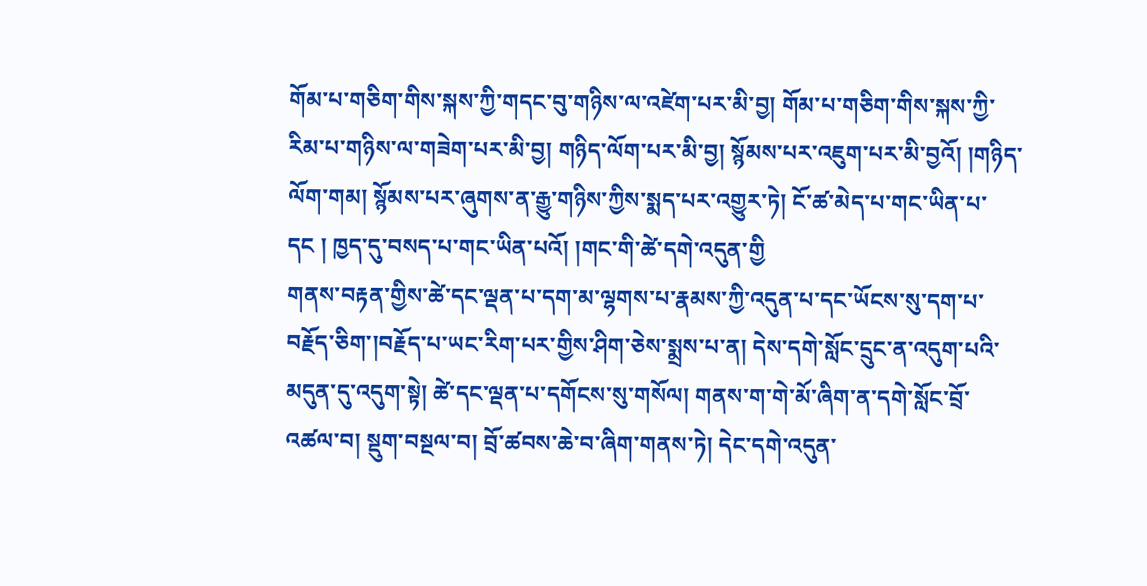གོམ་པ་གཅིག་གིས་སྐས་ཀྱི་གདང་བུ་གཉིས་ལ་འཛེག་པར་མི་བྱ། གོམ་པ་གཅིག་གིས་སྐས་ཀྱི་རིམ་པ་གཉིས་ལ་གཟེག་པར་མི་བྱ། གཉིད་ལོག་པར་མི་བྱ། སྙོམས་པར་འཇུག་པར་མི་བྱའོ། །གཉིད་ལོག་གམ། སྙོམས་པར་ཞུགས་ན་རྒྱུ་གཉིས་ཀྱིས་སྨད་པར་འགྱུར་ཏེ། ངོ་ཚ་མེད་པ་གང་ཡིན་པ་དང ། ཁྱད་དུ་བསད་པ་གང་ཡིན་པའོ། །གང་གི་ཚེ་དགེ་འདུན་གྱི
གནས་བརྟན་གྱིས་ཚེ་དང་ལྡན་པ་དག་མ་ལྷགས་པ་རྣམས་ཀྱི་འདུན་པ་དང་ཡོངས་སུ་དག་པ་བརྗོད་ཅིག་།བརྗོད་པ་ཡང་རིག་པར་གྱིས་ཤིག་ཅེས་སྨྲས་པ་ན། དེས་དགེ་སློང་དྲུང་ན་འདུག་པའི་མདུན་དུ་འདུག་སྟེ། ཚེ་དང་ལྡན་པ་དགོངས་སུ་གསོལ། གནས་ག་གེ་མོ་ཞིག་ན་དགེ་སློང་བྲོ་འཚལ་བ། སྡུག་བསྔལ་བ། བྲོ་ཚབས་ཆེ་བ་ཞིག་གནས་ཏེ། དེང་དགེ་འདུན་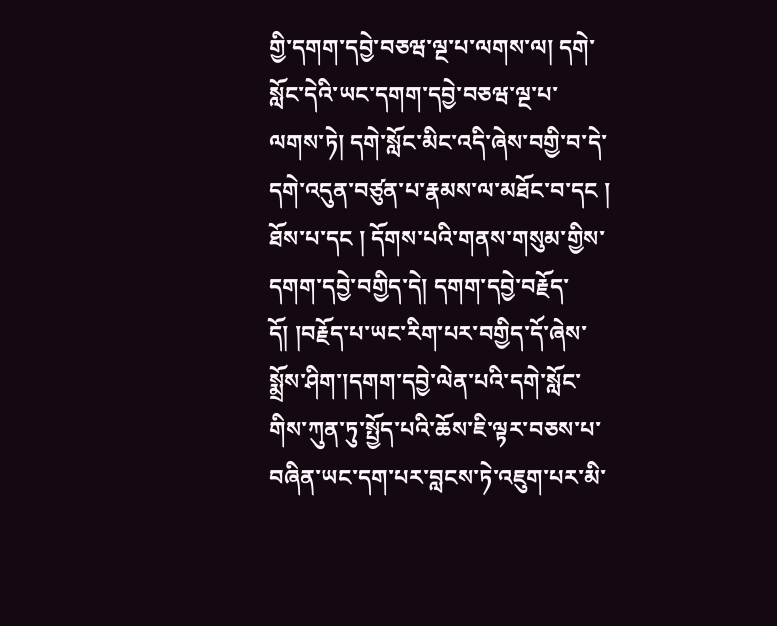གྱི་དགག་དབྱེ་བཅཝ་ལྔ་པ་ལགས་ལ། དགེ་སློང་དེའི་ཡང་དགག་དབྱེ་བཅཝ་ལྔ་པ་ལགས་ཏེ། དགེ་སློང་མིང་འདི་ཞེས་བགྱི་བ་དེ་དགེ་འདུན་བཙུན་པ་རྣམས་ལ་མཐོང་བ་དང ། ཐོས་པ་དང ། དོགས་པའི་གནས་གསུམ་གྱིས་དགག་དབྱེ་བགྱིད་དེ། དགག་དབྱེ་བརྗོད་དོ། །བརྗོད་པ་ཡང་རིག་པར་བགྱིད་དོ་ཞེས་སྨྲོས་ཤིག་།དགག་དབྱེ་ལེན་པའི་དགེ་སློང་གིས་ཀུན་ཏུ་སྤྱོད་པའི་ཆོས་ཇི་ལྟར་བཅས་པ་བཞིན་ཡང་དག་པར་བླངས་ཏེ་འཇུག་པར་མི་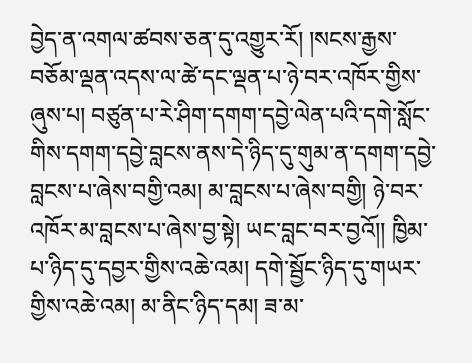བྱེད་ན་འགལ་ཚབས་ཅན་དུ་འགྱུར་རོ། །སངས་རྒྱས་བཅོམ་ལྡན་འདས་ལ་ཚེ་དང་ལྡན་པ་ཉེ་བར་འཁོར་གྱིས་ཞུས་པ། བཙུན་པ་རེ་ཤིག་དགག་དབྱེ་ལེན་པའི་དགེ་སློང་གིས་དགག་དབྱེ་བླངས་ནས་དེ་ཉིད་དུ་གུམ་ན་དགག་དབྱེ་བླངས་པ་ཞེས་བགྱི་འམ། མ་བླངས་པ་ཞེས་བགྱི། ཉེ་བར་འཁོར་མ་བླངས་པ་ཞེས་བྱ་སྟེ། ཡང་བླང་བར་བྱའོ།། ཁྱིམ་པ་ཉིད་དུ་དབྱར་གྱིས་འཆེ་འམ། དགེ་སྦྱོང་ཉིད་དུ་གཡར་གྱིས་འཆེ་འམ། མ་ནིང་ཉིད་དམ། ཟ་མ་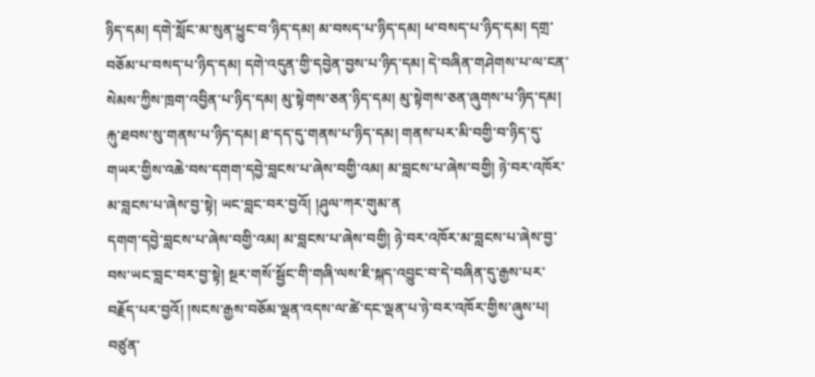ཉིད་དམ། དགེ་སློང་མ་སུན་ཕྱུང་བ་ཉིད་དམ། མ་བསད་པ་ཉིད་དམ། ཕ་བསད་པ་ཉིད་དམ། དགྲ་བཅོམ་པ་བསད་པ་ཉིད་དམ། དགེ་འདུན་གྱི་དབྱེན་བྱས་པ་ཉིད་དམ། དེ་བཞིན་གཤེགས་པ་ལ་ངན་སེམས་ཀྱིས་ཁྲག་འབྱིན་པ་ཉིད་དམ། མུ་སྟེགས་ཅན་ཉིད་དམ། མུ་སྟེགས་ཅན་ཞུགས་པ་ཉིད་དམ། རྐུ་ཐབས་སུ་གནས་པ་ཉིད་དམ། ཐ་དད་དུ་གནས་པ་ཉིད་དམ། གནས་པར་མི་བགྱི་བ་ཉིད་དུ་གཡར་གྱིས་འཆེ་བས་དགག་དབྱེ་བླངས་པ་ཞེས་བགྱི་འམ། མ་བླངས་པ་ཞེས་བགྱི། ཉེ་བར་འཁོར་མ་བླངས་པ་ཞེས་བྱ་སྟེ། ཡང་བླང་བར་བྱའོ། །ཤུལ་ཀར་གུམ་ན
དགག་དབྱེ་བླངས་པ་ཞེས་བགྱི་འམ། མ་བླངས་པ་ཞེས་བགྱི། ཉེ་བར་འཁོར་མ་བླངས་པ་ཞེས་བྱ་བས་ཡང་བླང་བར་བྱ་སྟེ། སྔར་གསོ་སྦྱོང་གི་གཞི་ལས་ཇི་སྐད་འབྱུང་བ་དེ་བཞིན་དུ་རྒྱས་པར་བརྗོད་པར་བྱའོ། །སངས་རྒྱས་བཅོམ་ལྡན་འདས་ལ་ཚེ་དང་ལྡན་པ་ཉེ་བར་འཁོར་གྱིས་ཞུས་པ། བཙུན་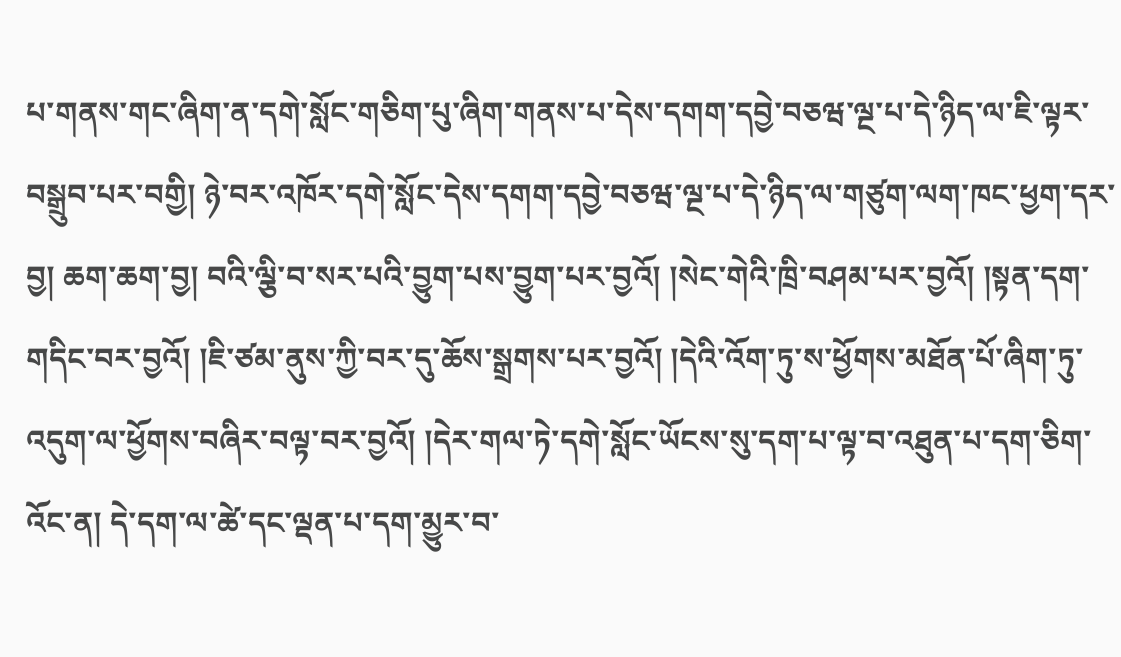པ་གནས་གང་ཞིག་ན་དགེ་སློང་གཅིག་པུ་ཞིག་གནས་པ་དེས་དགག་དབྱེ་བཅཝ་ལྔ་པ་དེ་ཉིད་ལ་ཇི་ལྟར་བསྒྲུབ་པར་བགྱི། ཉེ་བར་འཁོར་དགེ་སློང་དེས་དགག་དབྱེ་བཅཝ་ལྔ་པ་དེ་ཉིད་ལ་གཙུག་ལག་ཁང་ཕྱག་དར་བྱ། ཆག་ཆག་བྱ། བའི་ལྕི་བ་སར་པའི་བྱུག་པས་བྱུག་པར་བྱའོ། །སེང་གེའི་ཁྲི་བཤམ་པར་བྱའོ། །སྟན་དག་གདིང་བར་བྱའོ། །ཇི་ཙམ་ནུས་ཀྱི་བར་དུ་ཆོས་སྒྲགས་པར་བྱའོ། །དེའི་འོག་ཏུ་ས་ཕྱོགས་མཐོན་པོ་ཞིག་ཏུ་འདུག་ལ་ཕྱོགས་བཞིར་བལྟ་བར་བྱའོ། །དེར་གལ་ཏེ་དགེ་སློང་ཡོངས་སུ་དག་པ་ལྟ་བ་འཐུན་པ་དག་ཅིག་འོང་ན། དེ་དག་ལ་ཚེ་དང་ལྡན་པ་དག་མྱུར་བ་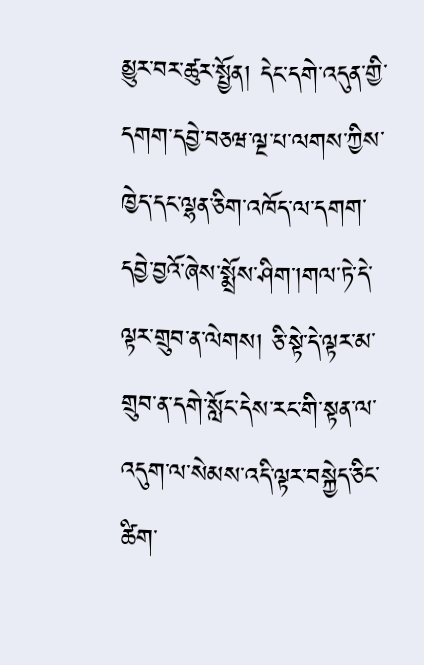མྱུར་བར་ཚུར་སྤྱོན། དེང་དགེ་འདུན་གྱི་དགག་དབྱེ་བཅཝ་ལྔ་པ་ལགས་ཀྱིས་ཁྱེད་དང་ལྷན་ཅིག་འཁོད་ལ་དགག་དབྱེ་བྱའོ་ཞེས་སྨྲོས་ཤིག་།གལ་ཏེ་དེ་ལྟར་གྲུབ་ན་ལེགས། ཅི་སྟེ་དེ་ལྟར་མ་གྲུབ་ན་དགེ་སློང་དེས་རང་གི་སྟན་ལ་འདུག་ལ་སེམས་འདི་ལྟར་བསྐྱེད་ཅིང་ཚིག་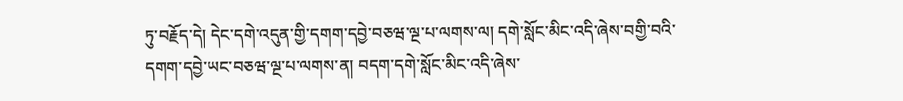ཏུ་བརྗོད་དེ། དེང་དགེ་འདུན་གྱི་དགག་དབྱེ་བཅཝ་ལྔ་པ་ལགས་ལ། དགེ་སློང་མིང་འདི་ཞེས་བགྱི་བའི་དགག་དབྱེ་ཡང་བཅཝ་ལྔ་པ་ལགས་ན། བདག་དགེ་སློང་མིང་འདི་ཞེས་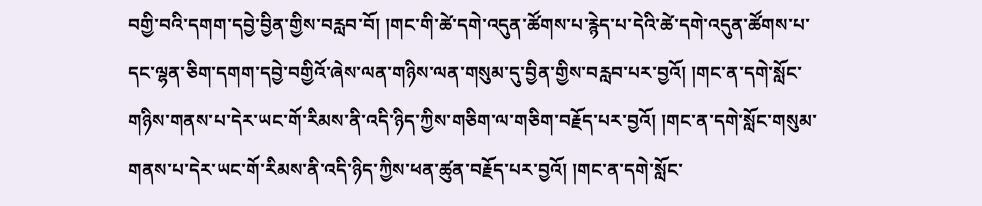བགྱི་བའི་དགག་དབྱེ་བྱིན་གྱིས་བརླབ་བོ། །གང་གི་ཚེ་དགེ་འདུན་ཚོགས་པ་རྙེད་པ་དེའི་ཚེ་དགེ་འདུན་ཚོགས་པ་དང་ལྷན་ཅིག་དགག་དབྱེ་བགྱིའོ་ཞེས་ལན་གཉིས་ལན་གསུམ་དུ་བྱིན་གྱིས་བརླབ་པར་བྱའོ། །གང་ན་དགེ་སློང་གཉིས་གནས་པ་དེར་ཡང་གོ་རིམས་ནི་འདི་ཉིད་ཀྱིས་གཅིག་ལ་གཅིག་བརྗོད་པར་བྱའོ། །གང་ན་དགེ་སློང་གསུམ་གནས་པ་དེར་ཡང་གོ་རིམས་ནི་འདི་ཉིད་ཀྱིས་ཕན་ཚུན་བརྗོད་པར་བྱའོ། །གང་ན་དགེ་སློང་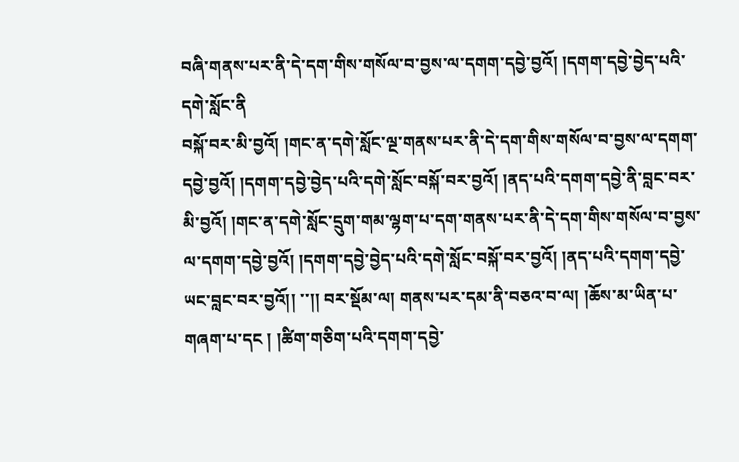བཞི་གནས་པར་ནི་དེ་དག་གིས་གསོལ་བ་བྱས་ལ་དགག་དབྱེ་བྱའོ། །དགག་དབྱེ་བྱེད་པའི་དགེ་སློང་ནི
བསྐོ་བར་མི་བྱའོ། །གང་ན་དགེ་སློང་ལྔ་གནས་པར་ནི་དེ་དག་གིས་གསོལ་བ་བྱས་ལ་དགག་དབྱེ་བྱའོ། །དགག་དབྱེ་བྱེད་པའི་དགེ་སློང་བསྐོ་བར་བྱའོ། །ནད་པའི་དགག་དབྱེ་ནི་བླང་བར་མི་བྱའོ། །གང་ན་དགེ་སློང་དྲུག་གམ་ལྷག་པ་དག་གནས་པར་ནི་དེ་དག་གིས་གསོལ་བ་བྱས་ལ་དགག་དབྱེ་བྱའོ། །དགག་དབྱེ་བྱེད་པའི་དགེ་སློང་བསྐོ་བར་བྱའོ། །ནད་པའི་དགག་དབྱེ་ཡང་བླང་བར་བྱའོ།། ་་།། བར་སྡོམ་ལ། གནས་པར་དམ་ནི་བཅའ་བ་ལ། །ཆོས་མ་ཡིན་པ་གཞག་པ་དང ། །ཚིག་གཅིག་པའི་དགག་དབྱེ་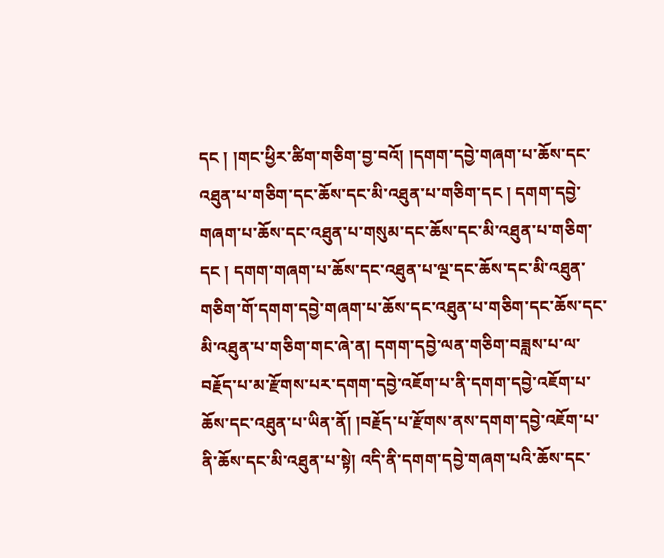དང ། །གང་ཕྱིར་ཚིག་གཅིག་བྱ་བའོ། །དགག་དབྱེ་གཞག་པ་ཆོས་དང་འཐུན་པ་གཅིག་དང་ཆོས་དང་མི་འཐུན་པ་གཅིག་དང ། དགག་དབྱེ་གཞག་པ་ཆོས་དང་འཐུན་པ་གསུམ་དང་ཆོས་དང་མི་འཐུན་པ་གཅིག་དང ། དགག་གཞག་པ་ཆོས་དང་འཐུན་པ་ལྔ་དང་ཆོས་དང་མི་འཐུན་གཅིག་གོ་དགག་དབྱེ་གཞག་པ་ཆོས་དང་འཐུན་པ་གཅིག་དང་ཆོས་དང་མི་འཐུན་པ་གཅིག་གང་ཞེ་ན། དགག་དབྱེ་ལན་གཅིག་བཟླས་པ་ལ་བརྗོད་པ་མ་རྫོགས་པར་དགག་དབྱེ་འཇོག་པ་ནི་དགག་དབྱེ་འཇོག་པ་ཆོས་དང་འཐུན་པ་ཡིན་ནོ། །བརྗོད་པ་རྫོགས་ནས་དགག་དབྱེ་འཇོག་པ་ནི་ཆོས་དང་མི་འཐུན་པ་སྟེ། འདི་ནི་དགག་དབྱེ་གཞག་པའི་ཆོས་དང་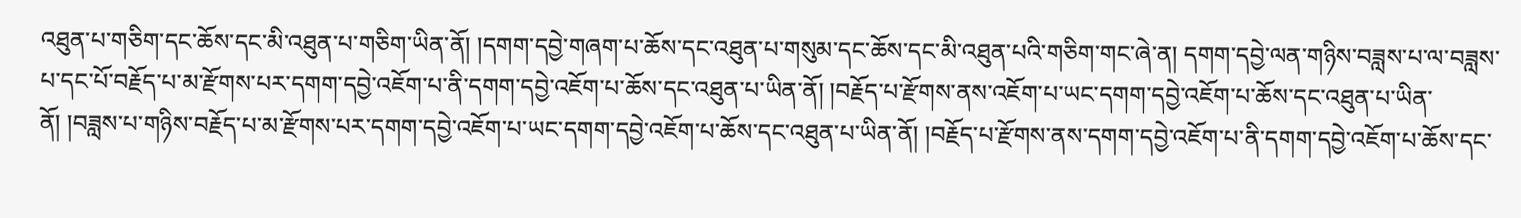འཐུན་པ་གཅིག་དང་ཆོས་དང་མི་འཐུན་པ་གཅིག་ཡིན་ནོ། །དགག་དབྱེ་གཞག་པ་ཆོས་དང་འཐུན་པ་གསུམ་དང་ཆོས་དང་མི་འཐུན་པའི་གཅིག་གང་ཞེ་ན། དགག་དབྱེ་ལན་གཉིས་བཟླས་པ་ལ་བཟླས་པ་དང་པོ་བརྗོད་པ་མ་རྫོགས་པར་དགག་དབྱེ་འཇོག་པ་ནི་དགག་དབྱེ་འཇོག་པ་ཆོས་དང་འཐུན་པ་ཡིན་ནོ། །བརྗོད་པ་རྫོགས་ནས་འཇོག་པ་ཡང་དགག་དབྱེ་འཇོག་པ་ཆོས་དང་འཐུན་པ་ཡིན་ནོ། །བཟླས་པ་གཉིས་བརྗོད་པ་མ་རྫོགས་པར་དགག་དབྱེ་འཇོག་པ་ཡང་དགག་དབྱེ་འཇོག་པ་ཆོས་དང་འཐུན་པ་ཡིན་ནོ། །བརྗོད་པ་རྫོགས་ནས་དགག་དབྱེ་འཇོག་པ་ནི་དགག་དབྱེ་འཇོག་པ་ཆོས་དང་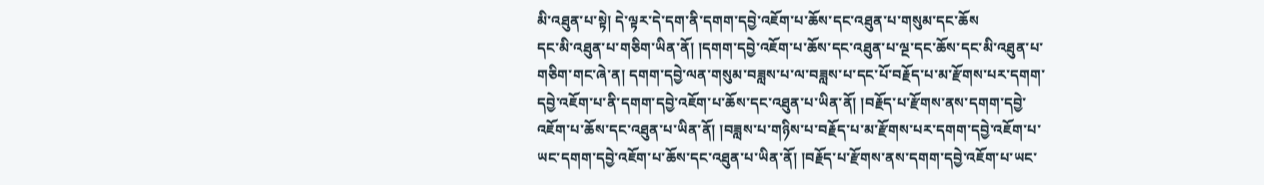མི་འཐུན་པ་སྟེ། དེ་ལྟར་དེ་དག་ནི་དགག་དབྱེ་འཇོག་པ་ཆོས་དང་འཐུན་པ་གསུམ་དང་ཆོས
དང་མི་འཐུན་པ་གཅིག་ཡིན་ནོ། །དགག་དབྱེ་འཇོག་པ་ཆོས་དང་འཐུན་པ་ལྔ་དང་ཆོས་དང་མི་འཐུན་པ་གཅིག་གང་ཞེ་ན། དགག་དབྱེ་ལན་གསུམ་བཟླས་པ་ལ་བཟླས་པ་དང་པོ་བརྗོད་པ་མ་རྫོགས་པར་དགག་དབྱེ་འཇོག་པ་ནི་དགག་དབྱེ་འཇོག་པ་ཆོས་དང་འཐུན་པ་ཡིན་ནོ། །བརྗོད་པ་རྫོགས་ནས་དགག་དབྱེ་འཇོག་པ་ཆོས་དང་འཐུན་པ་ཡིན་ནོ། །བཟླས་པ་གཉིས་པ་བརྗོད་པ་མ་རྫོགས་པར་དགག་དབྱེ་འཇོག་པ་ཡང་དགག་དབྱེ་འཇོག་པ་ཆོས་དང་འཐུན་པ་ཡིན་ནོ། །བརྗོད་པ་རྫོགས་ནས་དགག་དབྱེ་འཇོག་པ་ཡང་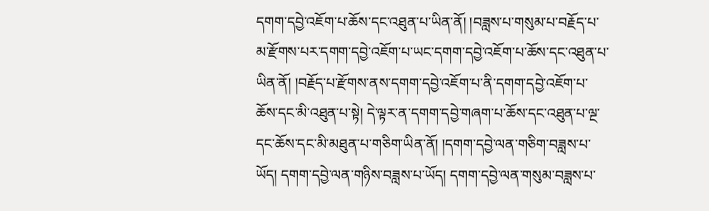དགག་དབྱེ་འཇོག་པ་ཆོས་དང་འཐུན་པ་ཡིན་ནོ། །བཟླས་པ་གསུམ་པ་བརྗོད་པ་མ་རྫོགས་པར་དགག་དབྱེ་འཇོག་པ་ཡང་དགག་དབྱེ་འཇོག་པ་ཆོས་དང་འཐུན་པ་ཡིན་ནོ། །བརྗོད་པ་རྫོགས་ནས་དགག་དབྱེ་འཇོག་པ་ནི་དགག་དབྱེ་འཇོག་པ་ཆོས་དང་མི་འཐུན་པ་སྟེ། དེ་ལྟར་ན་དགག་དབྱེ་གཞག་པ་ཆོས་དང་འཐུན་པ་ལྔ་དང་ཆོས་དང་མི་མཐུན་པ་གཅིག་ཡིན་ནོ། །དགག་དབྱེ་ལན་གཅིག་བཟླས་པ་ཡོད། དགག་དབྱེ་ལན་གཉིས་བཟླས་པ་ཡོད། དགག་དབྱེ་ལན་གསུམ་བཟླས་པ་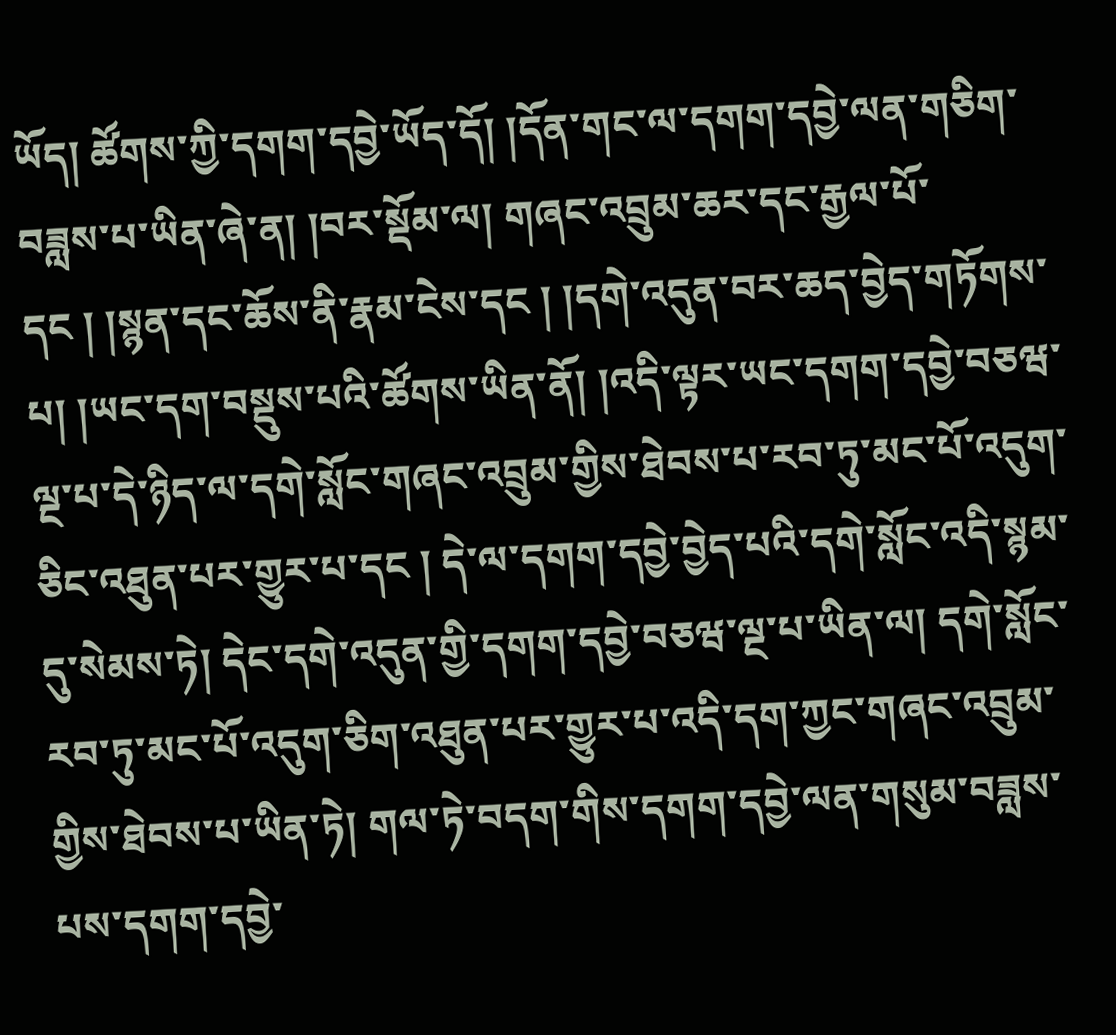ཡོད། ཚོགས་ཀྱི་དགག་དབྱེ་ཡོད་དོ། །དོན་གང་ལ་དགག་དབྱེ་ལན་གཅིག་བཟླས་པ་ཡིན་ཞེ་ན། །བར་སྡོམ་ལ། གཞང་འབྲུམ་ཆར་དང་རྒྱལ་པོ་དང ། །སྙན་དང་ཆོས་ནི་རྣམ་ངེས་དང ། །དགེ་འདུན་བར་ཆད་བྱེད་གཏོགས་པ། །ཡང་དག་བསྡུས་པའི་ཚོགས་ཡིན་ནོ། །འདི་ལྟར་ཡང་དགག་དབྱེ་བཅཝ་ལྔ་པ་དེ་ཉིད་ལ་དགེ་སློང་གཞང་འབྲུམ་གྱིས་ཐེབས་པ་རབ་ཏུ་མང་པོ་འདུག་ཅིང་འཐུན་པར་གྱུར་པ་དང ། དེ་ལ་དགག་དབྱེ་བྱེད་པའི་དགེ་སློང་འདི་སྙམ་དུ་སེམས་ཏེ། དེང་དགེ་འདུན་གྱི་དགག་དབྱེ་བཅཝ་ལྔ་པ་ཡིན་ལ། དགེ་སློང་རབ་ཏུ་མང་པོ་འདུག་ཅིག་འཐུན་པར་གྱུར་པ་འདི་དག་ཀྱང་གཞང་འབྲུམ་གྱིས་ཐེབས་པ་ཡིན་ཏེ། གལ་ཏེ་བདག་གིས་དགག་དབྱེ་ལན་གསུམ་བཟླས་པས་དགག་དབྱེ་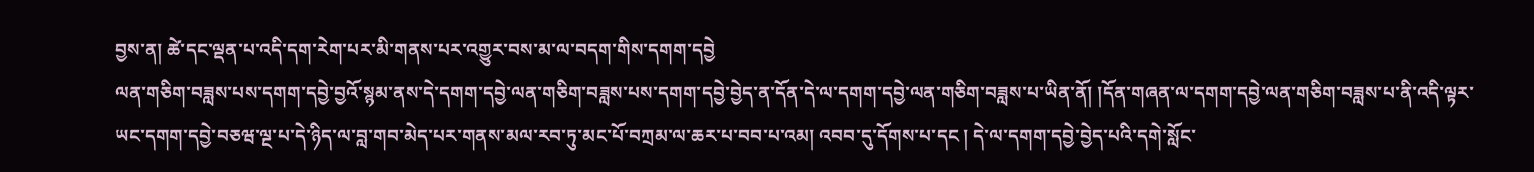བྱས་ན། ཚེ་དང་ལྡན་པ་འདི་དག་རེག་པར་མི་གནས་པར་འགྱུར་བས་མ་ལ་བདག་གིས་དགག་དབྱེ
ལན་གཅིག་བཟླས་པས་དགག་དབྱེ་བྱའོ་སྙམ་ནས་དེ་དགག་དབྱེ་ལན་གཅིག་བཟླས་པས་དགག་དབྱེ་བྱེད་ན་དོན་དེ་ལ་དགག་དབྱེ་ལན་གཅིག་བཟླས་པ་ཡིན་ནོ། །དོན་གཞན་ལ་དགག་དབྱེ་ལན་གཅིག་བཟླས་པ་ནི་འདི་ལྟར་ཡང་དགག་དབྱེ་བཅཝ་ལྔ་པ་དེ་ཉིད་ལ་བླ་གབ་མེད་པར་གནས་མལ་རབ་ཏུ་མང་པོ་བཀྲམ་ལ་ཆར་པ་བབ་པ་འམ། འབབ་དུ་དོགས་པ་དང ། དེ་ལ་དགག་དབྱེ་བྱེད་པའི་དགེ་སློང་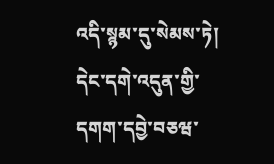འདི་སྙམ་དུ་སེམས་ཏེ། དེང་དགེ་འདུན་གྱི་དགག་དབྱེ་བཅཝ་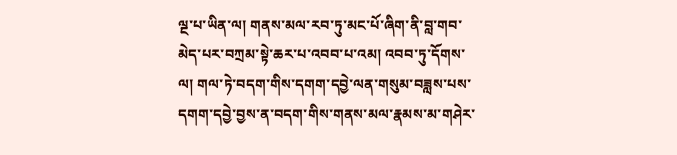ལྔ་པ་ཡིན་ལ། གནས་མལ་རབ་ཏུ་མང་པོ་ཞིག་ནི་བླ་གབ་མེད་པར་བཀྲམ་སྟེ་ཆར་པ་འབབ་པ་འམ། འབབ་ཏུ་དོགས་ལ། གལ་ཏེ་བདག་གིས་དགག་དབྱེ་ལན་གསུམ་བཟླས་པས་དགག་དབྱེ་བྱས་ན་བདག་གིས་གནས་མལ་རྣམས་མ་གཤེར་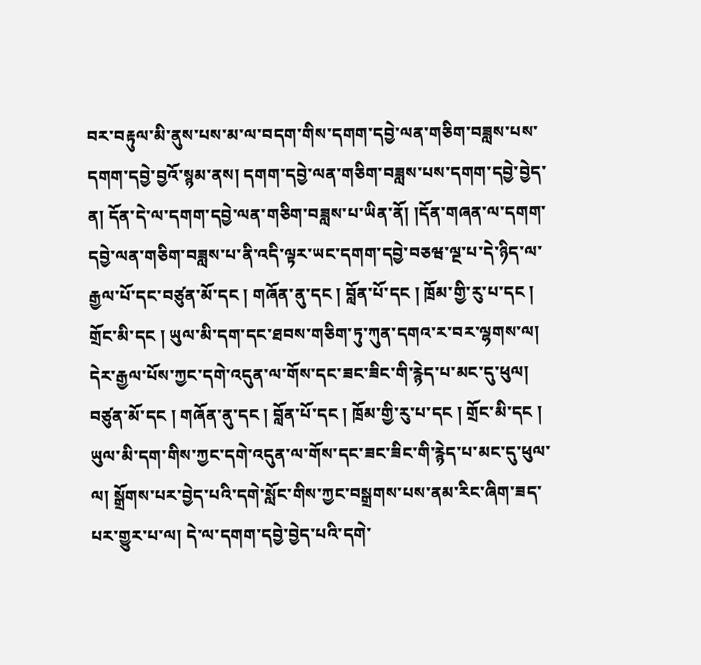བར་བརྟུལ་མི་ནུས་པས་མ་ལ་བདག་གིས་དགག་དབྱེ་ལན་གཅིག་བཟླས་པས་དགག་དབྱེ་བྱའོ་སྙམ་ནས། དགག་དབྱེ་ལན་གཅིག་བཟླས་པས་དགག་དབྱེ་བྱེད་ན། དོན་དེ་ལ་དགག་དབྱེ་ལན་གཅིག་བཟླས་པ་ཡིན་ནོ། །དོན་གཞན་ལ་དགག་དབྱེ་ལན་གཅིག་བཟླས་པ་ནི་འདི་ལྟར་ཡང་དགག་དབྱེ་བཅཝ་ལྔ་པ་དེ་ཉིད་ལ་རྒྱལ་པོ་དང་བཙུན་མོ་དང ། གཞོན་ནུ་དང ། བློན་པོ་དང ། ཁྲོམ་གྱི་རུ་པ་དང ། གྲོང་མི་དང ། ཡུལ་མི་དག་དང་ཐབས་གཅིག་ཏུ་ཀུན་དགའ་ར་བར་ལྷགས་ལ། དེར་རྒྱལ་པོས་ཀྱང་དགེ་འདུན་ལ་གོས་དང་ཟང་ཟིང་གི་རྙེད་པ་མང་དུ་ཕུལ། བཙུན་མོ་དང ། གཞོན་ནུ་དང ། བློན་པོ་དང ། ཁྲོམ་གྱི་རུ་པ་དང ། གྲོང་མི་དང ། ཡུལ་མི་དག་གིས་ཀྱང་དགེ་འདུན་ལ་གོས་དང་ཟང་ཟིང་གི་རྙེད་པ་མང་དུ་ཕུལ་ལ། སྒྲོགས་པར་བྱེད་པའི་དགེ་སློང་གིས་ཀྱང་བསྒྲགས་པས་ནམ་རིང་ཞིག་ཟད་པར་གྱུར་པ་ལ། དེ་ལ་དགག་དབྱེ་བྱེད་པའི་དགེ་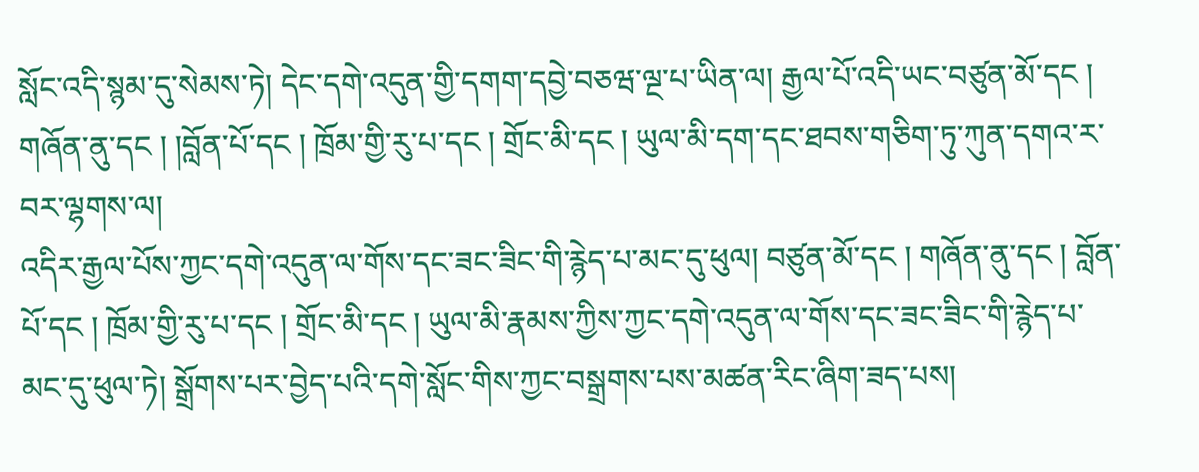སློང་འདི་སྙམ་དུ་སེམས་ཏེ། དེང་དགེ་འདུན་གྱི་དགག་དབྱེ་བཅཝ་ལྔ་པ་ཡིན་ལ། རྒྱལ་པོ་འདི་ཡང་བཙུན་མོ་དང ། གཞོན་ནུ་དང ། །བློན་པོ་དང ། ཁྲོམ་གྱི་རུ་པ་དང ། གྲོང་མི་དང ། ཡུལ་མི་དག་དང་ཐབས་གཅིག་ཏུ་ཀུན་དགའ་ར་བར་ལྷགས་ལ།
འདིར་རྒྱལ་པོས་ཀྱང་དགེ་འདུན་ལ་གོས་དང་ཟང་ཟིང་གི་རྙེད་པ་མང་དུ་ཕུལ། བཙུན་མོ་དང ། གཞོན་ནུ་དང ། བློན་པོ་དང ། ཁྲོམ་གྱི་རུ་པ་དང ། གྲོང་མི་དང ། ཡུལ་མི་རྣམས་ཀྱིས་ཀྱང་དགེ་འདུན་ལ་གོས་དང་ཟང་ཟིང་གི་རྙེད་པ་མང་དུ་ཕུལ་ཏེ། སྒྲོགས་པར་བྱེད་པའི་དགེ་སློང་གིས་ཀྱང་བསྒྲགས་པས་མཚན་རིང་ཞིག་ཟད་པས།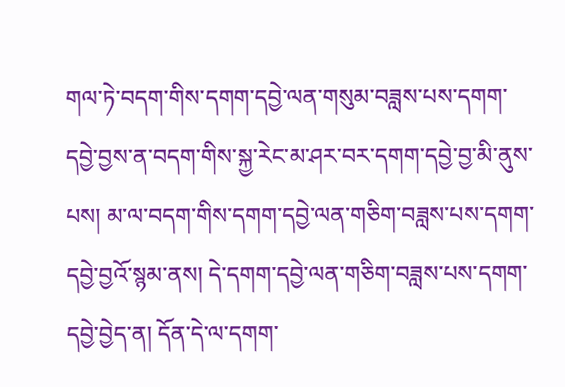གལ་ཏེ་བདག་གིས་དགག་དབྱེ་ལན་གསུམ་བཟླས་པས་དགག་དབྱེ་བྱས་ན་བདག་གིས་སྐྱ་རེང་མ་ཤར་བར་དགག་དབྱེ་བྱ་མི་ནུས་པས། མ་ལ་བདག་གིས་དགག་དབྱེ་ལན་གཅིག་བཟླས་པས་དགག་དབྱེ་བྱའོ་སྙམ་ནས། དེ་དགག་དབྱེ་ལན་གཅིག་བཟླས་པས་དགག་དབྱེ་བྱེད་ན། དོན་དེ་ལ་དགག་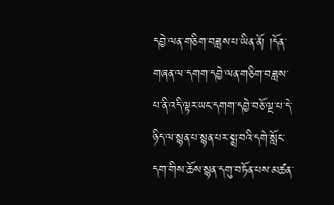དབྱེ་ལན་གཅིག་བཟླས་པ་ཡིན་ནོ། །དོན་གཞན་ལ་དགག་དབྱེ་ལན་གཅིག་བཟླས་པ་ནི་འདི་ལྟར་ཡང་དགག་དབྱེ་བཅོ་ལྔ་པ་དེ་ཉིད་ལ་སྙན་པ་སྙན་པར་སྨྲ་བའི་དགེ་སློང་དག་གིས་ཆོས་སྙན་དགུ་བཏོན་པས་མཚན་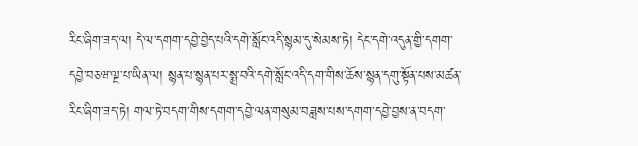རིང་ཞིག་ཟད་ལ། དེ་ལ་དགག་དབྱེ་བྱེད་པའི་དགེ་སློང་འདི་སྙམ་དུ་སེམས་ཏེ། དེང་དགེ་འདུན་གྱི་དགག་དབྱེ་བཅཝ་ལྔ་པ་ཡིན་ལ། སྙན་པ་སྙན་པར་སྨྲ་བའི་དགེ་སློང་འདི་དག་གིས་ཆོས་སྙན་དགུ་སྟོན་པས་མཚན་རིང་ཞིག་ཟད་ཏེ། གལ་ཏེ་བདག་གིས་དགག་དབྱེ་ལན་གསུམ་བཟླས་པས་དགག་དབྱེ་བྱས་ན་བདག་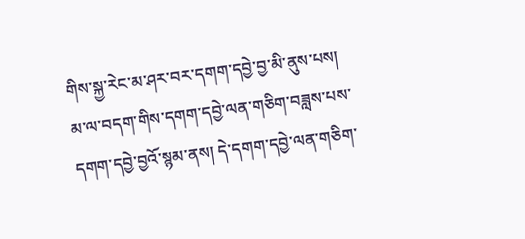གིས་སྐྱ་རེང་མ་ཤར་བར་དགག་དབྱེ་བྱ་མི་ནུས་པས། མ་ལ་བདག་གིས་དགག་དབྱེ་ལན་གཅིག་བཟླས་པས་དགག་དབྱེ་བྱའོ་སྙམ་ནས། དེ་དགག་དབྱེ་ལན་གཅིག་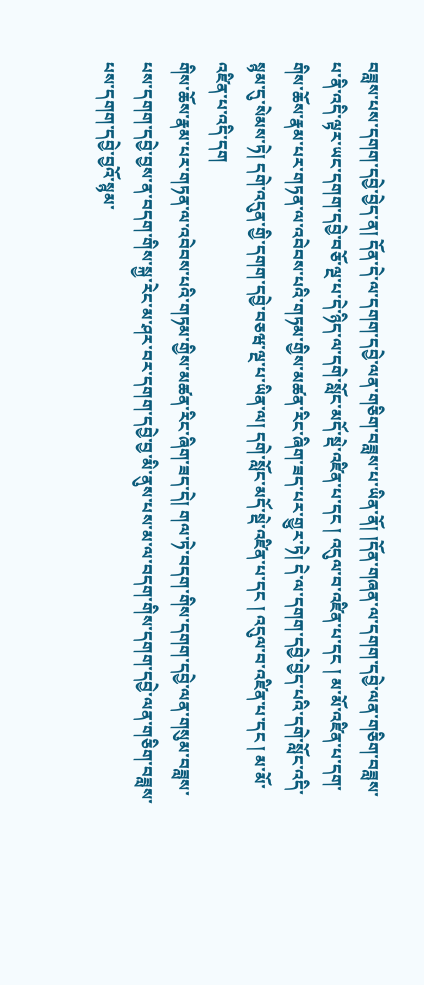བཟླས་པས་དགག་དབྱེ་བྱེད་ན། དོན་དེ་ལ་དགག་དབྱེ་ལན་གཅིག་བཟླས་པ་ཡིན་ནོ། །དོན་གཞན་ལ་དགག་དབྱེ་ལན་གཅིག་བཟླས་པ་ནི་འདི་ལྟར་ཡང་དགག་དབྱེ་བཅོ་ལྔ་པ་དེ་ཉིད་ལ་དགེ་སློང་མདོ་སྡེ་འཛིན་པ་དང ། འདུལ་བ་འཛིན་པ་དང ། མ་མོ་འཛིན་པ་དག་གིས་ཆོས་རྣམ་པར་གཏན་ལ་འབེབས་པའི་གཏམ་གྱིས་མཚན་རིང་ཞིག་ཟད་པར་གྱུར་ཏེ། དེ་ལ་དགག་དབྱེ་བྱེད་པའི་དགེ་སློང་འདི་སྙམ་དུ་སེམས་ཏེ། དགེ་འདུན་གྱི་དགག་དབྱེ་བཅཝ་ལྔ་པ་ཡིན་ལ། དགེ་སློང་མདོ་སྡེ་འཛིན་པ་དང ། འདུལ་བ་འཛིན་པ་དང ། མ་མོ་འཛིན་པ་འདི་དག
གིས་ཆོས་རྣམ་པར་གཏན་ལ་འབེབས་པའི་གཏམ་གྱིས་མཚན་རིང་ཞིག་ཟད་དེ། གལ་ཏེ་བདག་གིས་དགག་དབྱེ་ལན་གསུམ་བཟླས་པས་དགག་དབྱེ་བྱས་ན་བདག་གིས་སྐྱ་རེང་མ་ཤར་བར་དགག་དབྱེ་བྱ་མི་ནུས་པས་མ་ལ་བདག་གིས་དགག་དབྱེ་ལན་གཅིག་བཟླས་པས་དགག་དབྱེ་བྱའོ་སྙམ་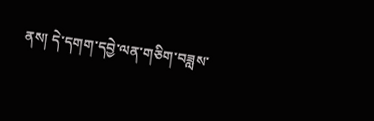ནས། དེ་དགག་དབྱེ་ལན་གཅིག་བཟླས་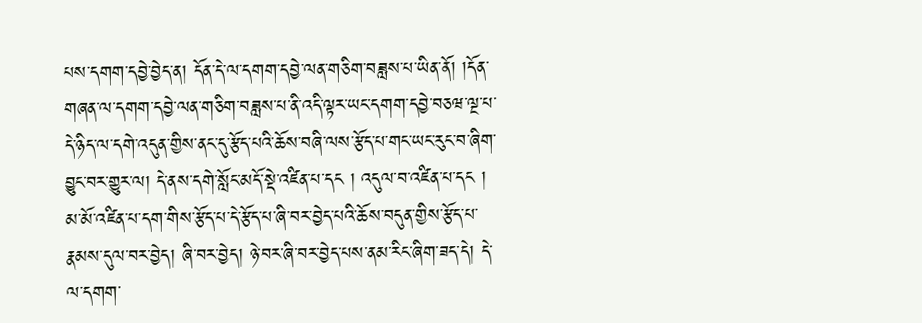པས་དགག་དབྱེ་བྱེད་ན། དོན་དེ་ལ་དགག་དབྱེ་ལན་གཅིག་བཟླས་པ་ཡིན་ནོ། །དོན་གཞན་ལ་དགག་དབྱེ་ལན་གཅིག་བཟླས་པ་ནི་འདི་ལྟར་ཡང་དགག་དབྱེ་བཅཝ་ལྔ་པ་དེ་ཉིད་ལ་དགེ་འདུན་གྱིས་ནང་དུ་རྩོད་པའི་ཆོས་བཞི་ལས་རྩོད་པ་གང་ཡང་རུང་བ་ཞིག་བྱུང་བར་གྱུར་ལ། དེ་ནས་དགེ་སློང་མདོ་སྡེ་འཛིན་པ་དང ། འདུལ་བ་འཛིན་པ་དང ། མ་མོ་འཛིན་པ་དག་གིས་རྩོད་པ་དེ་རྩོད་པ་ཞི་བར་བྱེད་པའི་ཆོས་བདུན་གྱིས་རྩོད་པ་རྣམས་དུལ་བར་བྱེད། ཞི་བར་བྱེད། ཉེ་བར་ཞི་བར་བྱེད་པས་ནམ་རིང་ཞིག་ཟད་དེ། དེ་ལ་དགག་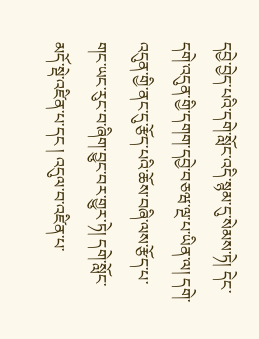དབྱེ་བྱེད་པའི་དགེ་སློང་འདི་སྙམ་དུ་སེམས་ཏེ། དེང་དགེ་འདུན་གྱི་དགག་དབྱེ་བཅཝ་ལྔ་པ་ཡིན་ལ། དགེ་འདུན་གྱི་ནང་དུ་རྩོད་པའི་ཆོས་བཞི་ལས་རྩོད་པ་གང་ཡང་རུང་བ་ཞིག་བྱུང་བར་གྱུར་ཏེ། དགེ་སློང་མདོ་སྡེ་འཛིན་པ་དང ། འདུལ་བ་འཛིན་པ་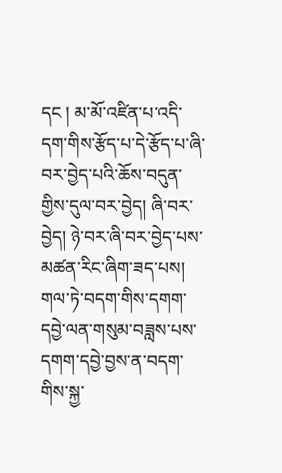དང ། མ་མོ་འཛིན་པ་འདི་དག་གིས་རྩོད་པ་དེ་རྩོད་པ་ཞི་བར་བྱེད་པའི་ཆོས་བདུན་གྱིས་དུལ་བར་བྱེད། ཞི་བར་བྱེད། ཉེ་བར་ཞི་བར་བྱེད་པས་མཚན་རིང་ཞིག་ཟད་པས། གལ་ཏེ་བདག་གིས་དགག་དབྱེ་ལན་གསུམ་བཟླས་པས་དགག་དབྱེ་བྱས་ན་བདག་གིས་སྐྱ་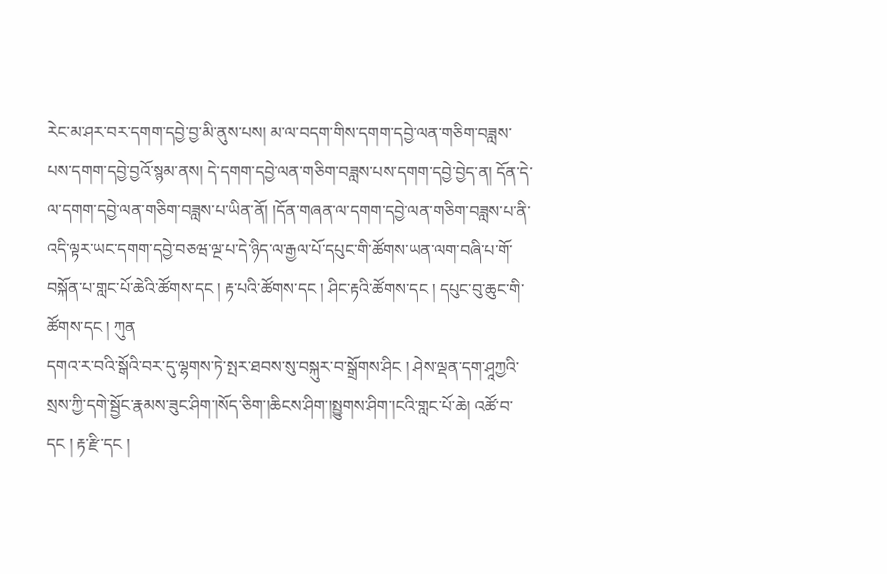རེང་མ་ཤར་བར་དགག་དབྱེ་བྱ་མི་ནུས་པས། མ་ལ་བདག་གིས་དགག་དབྱེ་ལན་གཅིག་བཟླས་པས་དགག་དབྱེ་བྱའོ་སྙམ་ནས། དེ་དགག་དབྱེ་ལན་གཅིག་བཟླས་པས་དགག་དབྱེ་བྱེད་ན། དོན་དེ་ལ་དགག་དབྱེ་ལན་གཅིག་བཟླས་པ་ཡིན་ནོ། །དོན་གཞན་ལ་དགག་དབྱེ་ལན་གཅིག་བཟླས་པ་ནི་འདི་ལྟར་ཡང་དགག་དབྱེ་བཅཝ་ལྔ་པ་དེ་ཉིད་ལ་རྒྱལ་པོ་དཔུང་གི་ཚོགས་ཡན་ལག་བཞི་པ་གོ་བསྐོན་པ་གླང་པོ་ཆེའི་ཚོགས་དང ། རྟ་པའི་ཚོགས་དང ། ཤིང་རྟའི་ཚོགས་དང ། དཔུང་བུ་ཆུང་གི་ཚོགས་དང ། ཀུན
དགའ་ར་བའི་སྒོའི་བར་དུ་ལྷགས་ཏེ་སྤར་ཐབས་སུ་བསྐུར་བ་སྒྲོགས་ཤིང ། ཤེས་ལྡན་དག་ཤཱཀྱའི་སྲས་ཀྱི་དགེ་སྦྱོང་རྣམས་ཟུང་ཤིག་།སོད་ཅིག་།ཆིངས་ཤིག་།སྤྱུགས་ཤིག་།ངའི་གླང་པོ་ཆེ། འཚོ་བ་དང ། རྟ་རྫི་དང །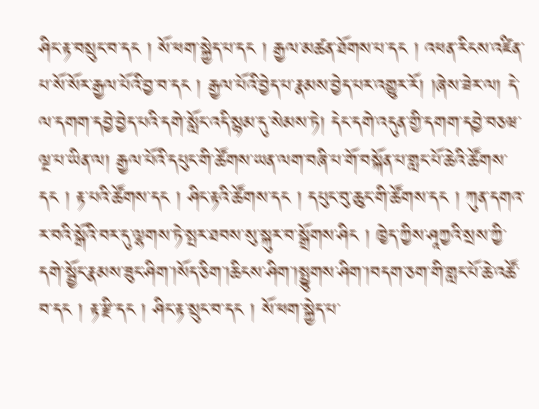ཤིང་རྟ་བསྲུང་བ་དང ། སོ་ཕག་སྐྱེད་པ་དང ། རྒྱལ་མཚན་ཐོགས་པ་དང ། འཕན་རིངས་འཛིན་པ་སོ་སོར་རྒྱལ་པོའི་བྱ་བ་དང ། རྒྱལ་པོའི་བྱེད་པ་རྣམས་བྱེད་པར་འགྱུར་རོ། །ཞེས་ཟེར་ལ། དེ་ལ་དགག་དབྱེ་བྱེད་པའི་དགེ་སློང་འདི་སྙམ་དུ་སེམས་ཏེ། དེང་དགེ་འདུན་གྱི་དགག་དབྱེ་བཅཝ་ལྔ་པ་ཡིན་ལ། རྒྱལ་པོའི་དཔུང་གི་ཚོགས་ཡན་ལག་བཞི་པ་གོ་བསྐོན་པ་གླང་པོ་ཆེའི་ཚོགས་དང ། རྟ་པའི་ཚོགས་དང ། ཤིང་རྟའི་ཚོགས་དང ། དཔུང་བུ་ཆུང་གི་ཚོགས་དང ། ཀུན་དགའ་ར་བའི་སྒོའི་བར་དུ་ལྷགས་ཏེ་སྤར་ཐབས་སུ་སྐུར་བ་སྒྲོགས་ཤིང ། ཁྱེད་ཀྱིས་ཤཱཀྱའི་སྲས་ཀྱི་དགེ་སྦྱོང་རྣམས་ཟུང་ཤིག་།སོད་ཅིག་།ཆིངས་ཤིག་།སྤྱུགས་ཤིག་།བདག་ཅག་གི་གླང་པོ་ཆེ་འཚོ་བ་དང ། རྟ་རྫི་དང ། ཤིང་རྟ་སྲུང་བ་དང ། སོ་ཕག་སྐྱེད་པ་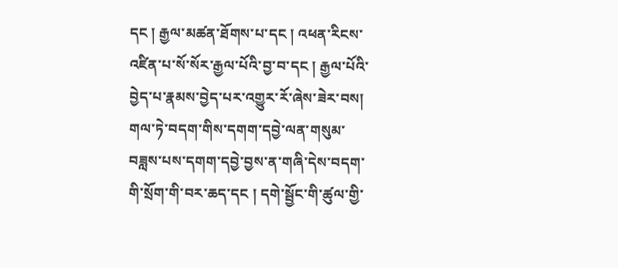དང ། རྒྱལ་མཚན་ཐོགས་པ་དང ། འཕན་རིངས་འཛིན་པ་སོ་སོར་རྒྱལ་པོའི་བྱ་བ་དང ། རྒྱལ་པོའི་བྱེད་པ་རྣམས་བྱེད་པར་འགྱུར་རོ་ཞེས་ཟེར་བས། གལ་ཏེ་བདག་གིས་དགག་དབྱེ་ལན་གསུམ་བཟླས་པས་དགག་དབྱེ་བྱས་ན་གཞི་དེས་བདག་གི་སྲོག་གི་བར་ཆད་དང ། དགེ་སྦྱོང་གི་ཚུལ་གྱི་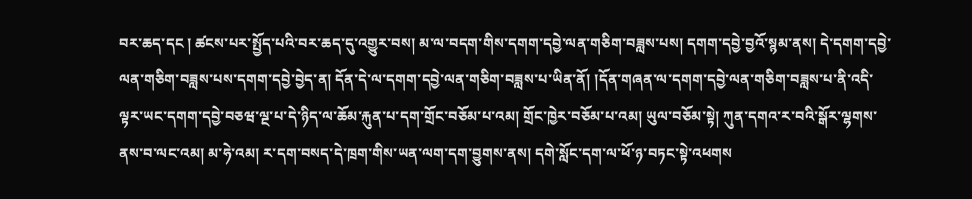བར་ཆད་དང ། ཚངས་པར་སྤྱོད་པའི་བར་ཆད་དུ་འགྱུར་བས། མ་ལ་བདག་གིས་དགག་དབྱེ་ལན་གཅིག་བཟླས་པས། དགག་དབྱེ་བྱའོ་སྙམ་ནས། དེ་དགག་དབྱེ་ལན་གཅིག་བཟླས་པས་དགག་དབྱེ་བྱེད་ན། དོན་དེ་ལ་དགག་དབྱེ་ལན་གཅིག་བཟླས་པ་ཡིན་ནོ། །དོན་གཞན་ལ་དགག་དབྱེ་ལན་གཅིག་བཟླས་པ་ནི་འདི་ལྟར་ཡང་དགག་དབྱེ་བཅཝ་ལྔ་པ་དེ་ཉིད་ལ་ཆོམ་རྐུན་པ་དག་གྲོང་བཅོམ་པ་འམ། གྲོང་ཁྱེར་བཅོམ་པ་འམ། ཡུལ་བཅོམ་སྟེ། ཀུན་དགའ་ར་བའི་སྒོར་ལྷགས་ནས་བ་ལང་འམ། མ་ཧེ་འམ། ར་དག་བསད་དེ་ཁྲག་གིས་ཡན་ལག་དག་བྱུགས་ནས། དགེ་སློང་དག་ལ་ཕོ་ཉ་བཏང་སྟེ་འཕགས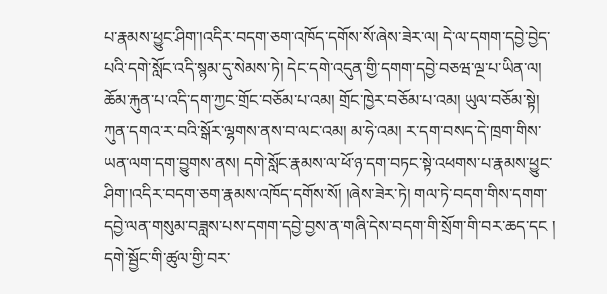པ་རྣམས་ཕྱུང་ཤིག་།འདིར་བདག་ཅག་འཁོད་དགོས་སོ་ཞེས་ཟེར་ལ། དེ་ལ་དགག་དབྱེ་བྱེད་པའི་དགེ་སློང་འདི་སྙམ་དུ་སེམས་ཏེ། དེང་དགེ་འདུན་གྱི་དགག་དབྱེ་བཅཝ་ལྔ་པ་ཡིན་ལ། ཆོམ་རྐུན་པ་འདི་དག་ཀྱང་གྲོང་བཅོམ་པ་འམ། གྲོང་ཁྱེར་བཅོམ་པ་འམ། ཡུལ་བཅོམ་སྟེ། ཀུན་དགའ་ར་བའི་སྒོར་ལྷགས་ནས་བ་ལང་འམ། མ་ཧེ་འམ། ར་དག་བསད་དེ་ཁྲག་གིས་ཡན་ལག་དག་བྱུགས་ནས། དགེ་སློང་རྣམས་ལ་ཕོ་ཉ་དག་བཏང་སྟེ་འཕགས་པ་རྣམས་ཕྱུང་ཤིག་།འདིར་བདག་ཅག་རྣམས་འཁོད་དགོས་སོ། །ཞེས་ཟེར་ཏེ། གལ་ཏེ་བདག་གིས་དགག་དབྱེ་ལན་གསུམ་བཟླས་པས་དགག་དབྱེ་བྱས་ན་གཞི་དེས་བདག་གི་སྲོག་གི་བར་ཆད་དང ། དགེ་སྦྱོང་གི་ཚུལ་གྱི་བར་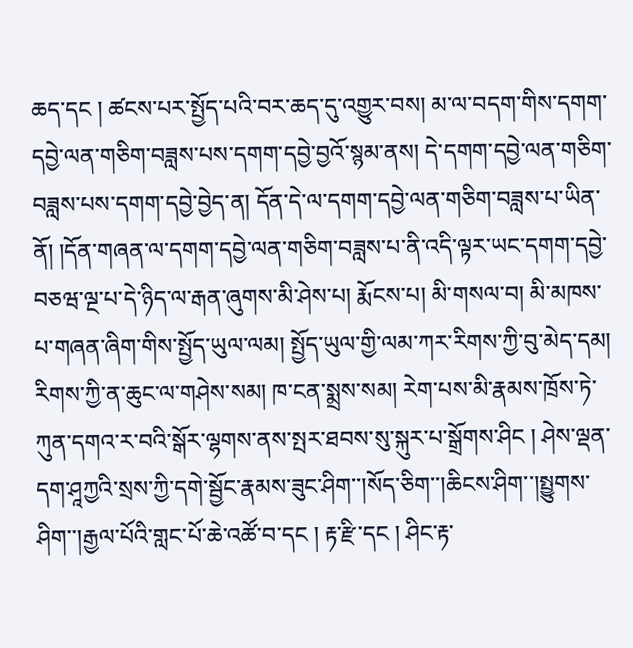ཆད་དང ། ཚངས་པར་སྤྱོད་པའི་བར་ཆད་དུ་འགྱུར་བས། མ་ལ་བདག་གིས་དགག་དབྱེ་ལན་གཅིག་བཟླས་པས་དགག་དབྱེ་བྱའོ་སྙམ་ནས། དེ་དགག་དབྱེ་ལན་གཅིག་བཟླས་པས་དགག་དབྱེ་བྱེད་ན། དོན་དེ་ལ་དགག་དབྱེ་ལན་གཅིག་བཟླས་པ་ཡིན་ནོ། །དོན་གཞན་ལ་དགག་དབྱེ་ལན་གཅིག་བཟླས་པ་ནི་འདི་ལྟར་ཡང་དགག་དབྱེ་བཅཝ་ལྔ་པ་དེ་ཉིད་ལ་རྒན་ཞུགས་མི་ཤེས་པ། རྨོངས་པ། མི་གསལ་བ། མི་མཁས་པ་གཞན་ཞིག་གིས་སྤྱོད་ཡུལ་ལམ། སྤྱོད་ཡུལ་གྱི་ལམ་ཀར་རིགས་ཀྱི་བུ་མེད་དམ། རིགས་ཀྱི་ན་ཆུང་ལ་གཤེས་སམ། ཁ་ངན་སྨྲས་སམ། རེག་པས་མི་རྣམས་ཁྲོས་ཏེ་ཀུན་དགའ་ར་བའི་སྒོར་ལྷགས་ནས་སྤར་ཐབས་སུ་སྐུར་པ་སྒྲོགས་ཤིང ། ཤེས་ལྡན་དག་ཤཱཀྱའི་སྲས་ཀྱི་དགེ་སྦྱོང་རྣམས་ཟུང་ཤིག་་།སོད་ཅིག་་།ཆིངས་ཤིག་་།སྤྱུགས་ཤིག་་།རྒྱལ་པོའི་གླང་པོ་ཆེ་འཚོ་བ་དང ། རྟ་རྫི་དང ། ཤིང་རྟ་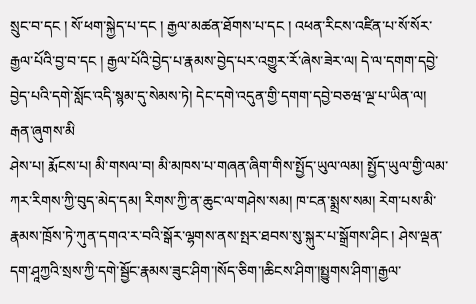སྲུང་བ་དང ། སོ་ཕག་སྐྱེད་པ་དང ། རྒྱལ་མཚན་ཐོགས་པ་དང ། འཕན་རིངས་འཛིན་པ་སོ་སོར་རྒྱལ་པོའི་བྱ་བ་དང ། རྒྱལ་པོའི་བྱེད་པ་རྣམས་བྱེད་པར་འགྱུར་རོ་ཞེས་ཟེར་ལ། དེ་ལ་དགག་དབྱེ་བྱེད་པའི་དགེ་སློང་འདི་སྙམ་དུ་སེམས་ཏེ། དེང་དགེ་འདུན་གྱི་དགག་དབྱེ་བཅཝ་ལྔ་པ་ཡིན་ལ། རྒན་ཞུགས་མི
ཤེས་པ། རྨོངས་པ། མི་གསལ་བ། མི་མཁས་པ་གཞན་ཞིག་གིས་སྤྱོད་ཡུལ་ལམ། སྤྱོད་ཡུལ་གྱི་ལམ་ཀར་རིགས་ཀྱི་བུད་མེད་དམ། རིགས་ཀྱི་ན་ཆུང་ལ་གཤེས་སམ། ཁ་ངན་སྨྲས་སམ། རེག་པས་མི་རྣམས་ཁྲོས་ཏེ་ཀུན་དགའ་ར་བའི་སྒོར་ལྷགས་ནས་སྤར་ཐབས་སུ་སྐུར་པ་སྒྲོགས་ཤིང ། ཤེས་ལྡན་དག་ཤཱཀྱའི་སྲས་ཀྱི་དགེ་སྦྱོང་རྣམས་ཟུང་ཤིག་།སོད་ཅིག་།ཆིངས་ཤིག་།སྤྱུགས་ཤིག་།རྒྱལ་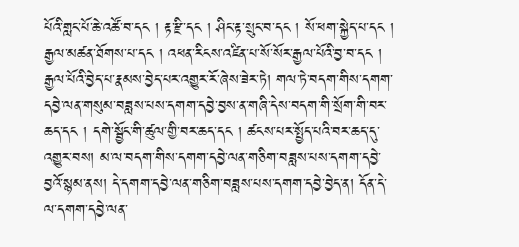པོའི་གླང་པོ་ཆེ་འཚོ་བ་དང ། རྟ་རྫི་དང ། ཤིང་རྟ་སྲུང་བ་དང ། སོ་ཕག་སྐྱེད་པ་དང ། རྒྱལ་མཚན་ཐོགས་པ་དང ། འཕན་རིངས་འཛིན་པ་སོ་སོར་རྒྱལ་པོའི་བྱ་བ་དང ། རྒྱལ་པོའི་བྱེད་པ་རྣམས་བྱེད་པར་འགྱུར་རོ་ཞེས་ཟེར་ཏེ། གལ་ཏེ་བདག་གིས་དགག་དབྱེ་ལན་གསུམ་བཟླས་པས་དགག་དབྱེ་བྱས་ན་གཞི་དེས་བདག་གི་སྲོག་གི་བར་ཆད་དང ། དགེ་སྦྱོང་གི་ཚུལ་གྱི་བར་ཆད་དང ། ཚངས་པར་སྤྱོད་པའི་བར་ཆད་དུ་འགྱུར་བས། མ་ལ་བདག་གིས་དགག་དབྱེ་ལན་གཅིག་བཟླས་པས་དགག་དབྱེ་བྱའོ་སྙམ་ནས། དེ་དགག་དབྱེ་ལན་གཅིག་བཟླས་པས་དགག་དབྱེ་བྱེད་ན། དོན་དེ་ལ་དགག་དབྱེ་ལན་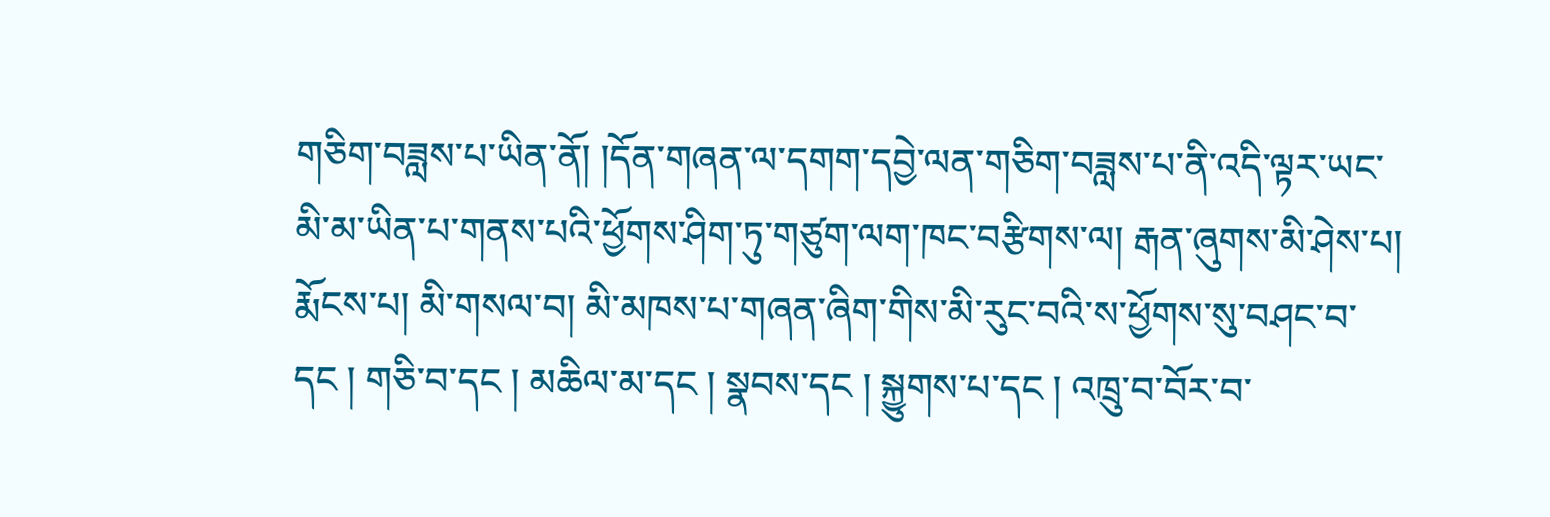གཅིག་བཟླས་པ་ཡིན་ནོ། །དོན་གཞན་ལ་དགག་དབྱེ་ལན་གཅིག་བཟླས་པ་ནི་འདི་ལྟར་ཡང་མི་མ་ཡིན་པ་གནས་པའི་ཕྱོགས་ཤིག་ཏུ་གཙུག་ལག་ཁང་བརྩིགས་ལ། རྒན་ཞུགས་མི་ཤེས་པ། རྨོངས་པ། མི་གསལ་བ། མི་མཁས་པ་གཞན་ཞིག་གིས་མི་རུང་བའི་ས་ཕྱོགས་སུ་བཤང་བ་དང ། གཅི་བ་དང ། མཆིལ་མ་དང ། སྣབས་དང ། སྐྱུགས་པ་དང ། འཁྲུ་བ་བོར་བ་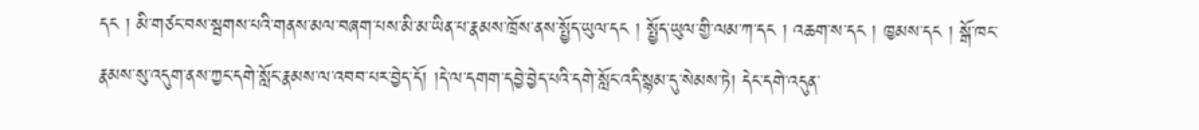དང ། མི་གཙང་བས་སྦགས་པའི་གནས་མལ་བཞག་པས་མི་མ་ཡིན་པ་རྣམས་ཁྲོས་ནས་སྤྱོད་ཡུལ་དང ། སྤྱོད་ཡུལ་གྱི་ལམ་ཀ་དང ། འཆག་ས་དང ། ཁྱམས་དང ། སྒོ་ཁང་རྣམས་སུ་འདུག་ནས་ཀྱང་དགེ་སློང་རྣམས་ལ་འབབ་པར་བྱེད་དོ། །དེ་ལ་དགག་དབྱེ་བྱེད་པའི་དགེ་སློང་འདི་སྙམ་དུ་སེམས་ཏེ། དེང་དགེ་འདུན་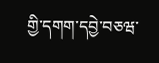གྱི་དགག་དབྱེ་བཅཝ་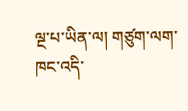ལྔ་པ་ཡིན་ལ། གཙུག་ལག་ཁང་འདི་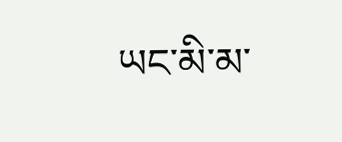ཡང་མི་མ་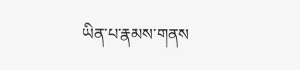ཡིན་པ་རྣམས་གནས